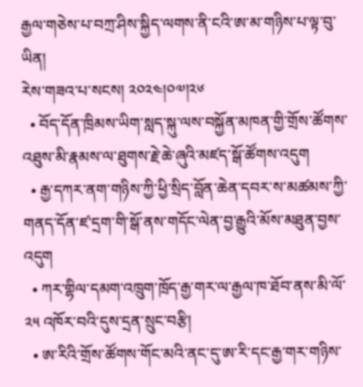རྒྱལ་གཅེས་པ་བཀྲ་ཤིས་སྐྱིད་ལགས་ནི་ངའི་ཨ་མ་གཉིས་པ་ལྟ་བུ་ཡིན།
རེས་གཟའ་པ་སངས། ༢༠༢༤།༠༧།༢༦
  • བོད་དོན་ཁྲིམས་ཡིག་སླད་སྐུ་ལས་བསྐྱོན་མཁན་གྱི་གྲོས་ཚོགས་འཐུས་མི་རྣམས་ལ་ཐུགས་རྗེ་ཆེ་ཞུའི་མཛད་སྒོ་ཚོགས་འདུག
  • རྒྱ་དཀར་ནག་གཉིས་ཀྱི་ཕྱི་སྲིད་བློན་ཆེན་དབར་ས་མཚམས་ཀྱི་གནད་དོན་ཛ་དྲག་གི་སྒོ་ནས་གདོང་ལེན་བྱ་རྒྱུའི་མོས་མཐུན་བྱས་འདུག
  • ཀར་གྷིལ་དམག་འཁྲུག་ཁྲོད་རྒྱ་གར་ལ་རྒྱལ་ཁ་ཐོབ་ནས་མི་ལོ་ ༢༥ འཁོར་བའི་དུས་དྲན་སྲུང་བརྩི།
  • ཨ་རིའི་གྲོས་ཚོགས་གོང་མའི་ནང་དུ་ཨ་རི་དང་རྒྱ་གར་གཉིས་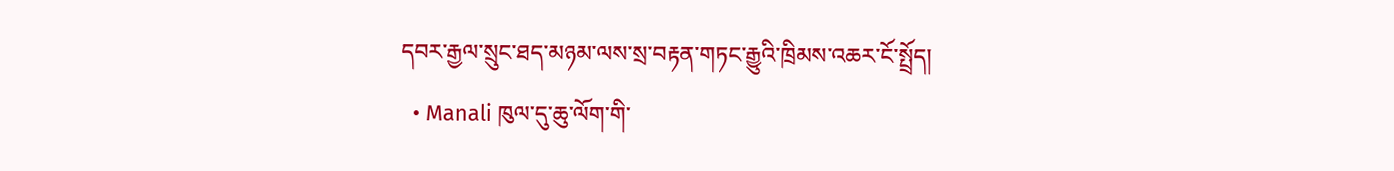དབར་རྒྱལ་སྲུང་ཐད་མཉམ་ལས་སྲ་བརྟན་གཏང་རྒྱུའི་ཁྲིམས་འཆར་ངོ་སྤྲོད།
  • Manali ཁུལ་དུ་ཆུ་ལོག་གི་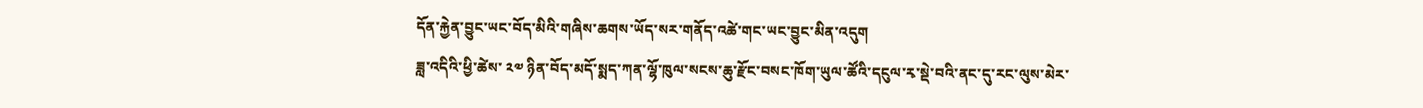དོན་རྐྱེན་བྱུང་ཡང་བོད་མིའི་གཞིས་ཆགས་ཡོད་སར་གནོད་འཚེ་གང་ཡང་བྱུང་མིན་འདུག
ཟླ་འདིའི་ཕྱི་ཚེས་ ༢༧ ཉིན་བོད་མདོ་སྨད་ཀན་ལྷོ་ཁུལ་སངས་ཆུ་རྫོང་བསང་ཁོག་ཡུལ་ཚོའི་དངུལ་རྭ་སྡེ་བའི་ནང་དུ་རང་ལུས་མེར་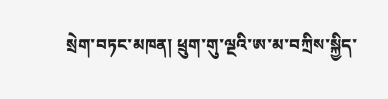སྲེག་བཏང་མཁན། ཕྲུག་གུ་ལྔའི་ཨ་མ་བཀྲིས་སྐྱིད་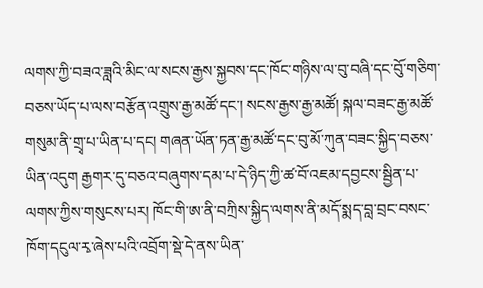ལགས་ཀྱི་བཟའ་ཟླའི་མིང་ལ་སངས་རྒྱས་སྐྱབས་དང་ཁོང་གཉིས་ལ་བུ་བཞི་དང་བོུ་གཅིག་བཅས་ཡོད་པ་ལས་བརྩོན་འགྲུས་རྒྱ་མཚོ་དང་། སངས་རྒྱས་རྒྱ་མཚོ། སྐལ་བཟང་རྒྱ་མཚོ་གསུམ་ནི་གྲྭ་པ་ཡིན་པ་དང། གཞན་ཡོན་ཏན་རྒྱ་མཚོ་དང་བུ་མོ་ཀུན་བཟང་སྐྱིད་བཅས་ཡིན་འདུག རྒྱགར་དུ་བཅའ་བཞུགས་དམ་པ་དེ་ཉིད་ཀྱི་ཚ་བོ་འཇམ་དབྱངས་སྦྱིན་པ་ལགས་ཀྱིས་གསུངས་པར། ཁོང་གི་ཨ་ནི་བཀྲིས་སྐྱིད་ལགས་ནི་མདོ་སྨད་བླ་བྲང་བསང་ཁོག་དངུལ་རྭ་ཞེས་པའི་འབྲོག་སྡེ་དེ་ནས་ཡིན་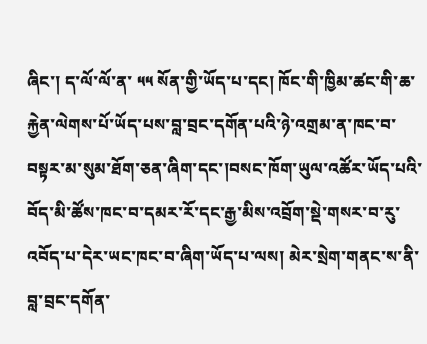ཞིང་། ད་ལོ་ལོ་ན་ ༥༥ སོན་གྱི་ཡོད་པ་དང། ཁོང་གི་ཁྱིམ་ཚང་གི་ཆ་རྐྱེན་ལེགས་པོ་ཡོད་པས་བླ་བྲང་དགོན་པའི་ཉེ་འགྲམ་ན་ཁང་བ་བསྟར་མ་སུམ་ཐོག་ཅན་ཞིག་དང་།བསང་ཁོག་ཡུལ་འཚོར་ཡོད་པའི་བོད་མི་ཚོས་ཁང་བ་དམར་རོ་དང་རྒྱ་མིས་འབྲོག་སྡེ་གསར་བ་རུ་འབོད་པ་དེར་ཡང་ཁང་བ་ཞིག་ཡོད་པ་ལས། མེར་སྲེག་གནང་ས་ནི་བླ་བྲང་དགོན་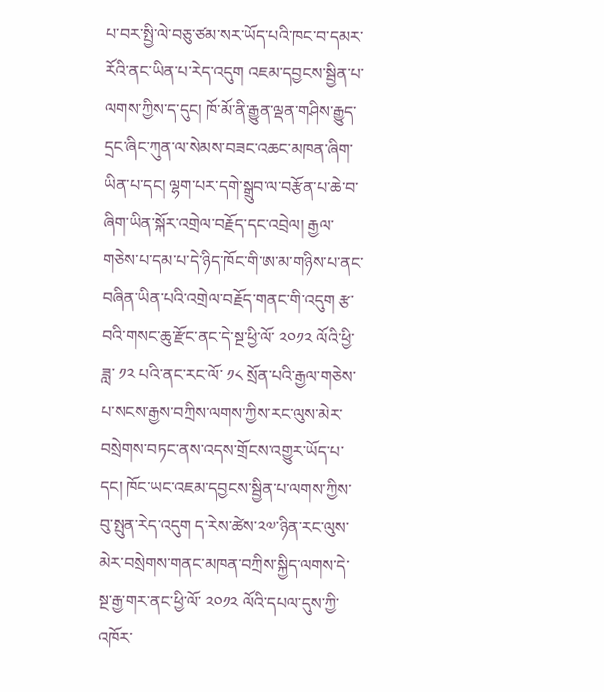པ་བར་སྤྱི་ལེ་བཅུ་ཙམ་སར་ཡོད་པའི་ཁང་བ་དམར་རོའི་ནང་ཡིན་པ་རེད་འདུག འཇམ་དབྱངས་སྦྱིན་པ་ལགས་ཀྱིས་ད་དུང། ཁོ་མོ་ནི་རྒྱུན་ལྡན་གཤིས་རྒྱུད་དྲང་ཞིང་ཀུན་ལ་སེམས་བཟང་འཆང་མཁན་ཞིག་ཡིན་པ་དང། ལྷག་པར་དགེ་སྒྲུབ་ལ་བརྩོན་པ་ཆེ་བ་ཞིག་ཡིན་སྐོར་འགྲེལ་བརྗོད་དང་འབྲེལ། རྒྱལ་གཅེས་པ་དམ་པ་དེ་ཉིད་ཁོང་གི་ཨ་མ་གཉིས་པ་ནང་བཞིན་ཡིན་པའི་འགྲེལ་བརྗོད་གནང་གི་འདུག རྩ་བའི་གསང་ཆུ་རྫོང་ནང་དེ་སྔ་ཕྱི་ལོ་ ༢༠༡༢ ལོའི་ཕྱི་ཟླ་ ༡༢ པའི་ནང་རང་ལོ་ ༡༨ སྲོན་པའི་རྒྱལ་གཅེས་པ་སངས་རྒྱས་བཀྲིས་ལགས་ཀྱིས་རང་ལུས་མེར་བསྲེགས་བཏང་ནས་འདས་གྲོངས་འགྱུར་ཡོད་པ་དང། ཁོང་ཡང་འཇམ་དབྱངས་སྦྱིན་པ་ལགས་ཀྱིས་བུ་སྤུན་རེད་འདུག ད་རེས་ཚེས་༢༧་ཉིན་རང་ལུས་མེར་བསྲེགས་གནང་མཁན་བཀྲིས་སྐྱིད་ལགས་དེ་སྔ་རྒྱ་གར་ནང་ཕྱི་ལོ་ ༢༠༡༢ ལོའི་དཔལ་དུས་ཀྱི་འཁོར་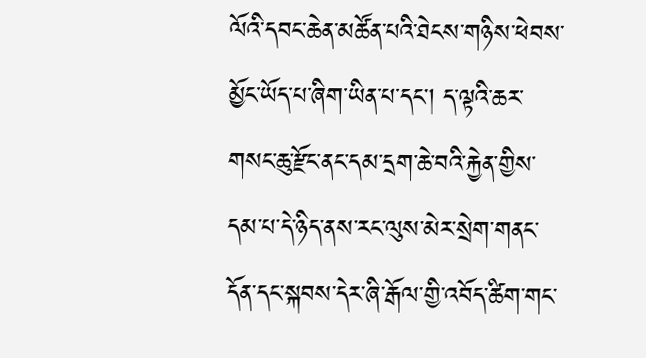ལོའི་དབང་ཆེན་མཚོན་པའི་ཐེངས་གཉིས་ཕེབས་མྱོང་ཡོད་པ་ཞིག་ཡིན་པ་དང། ད་ལྟའི་ཆར་གསང་ཆུ་རྫོང་ནང་དམ་དྲག་ཆེ་བའི་རྐྱེན་གྱིས་དམ་པ་དེ་ཉིད་ནས་རང་ལུས་མེར་སྲེག་གནང་དོན་དང་སྐབས་དེར་ཞི་རྒོལ་གྱི་འབོད་ཚིག་གང་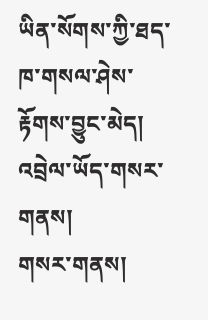ཡིན་སོགས་ཀྱི་ཐད་ཁ་གསལ་ཤེས་རྟོགས་བྱུང་མེད།
འབྲེལ་ཡོད་གསར་གནས།
གསར་གནས།